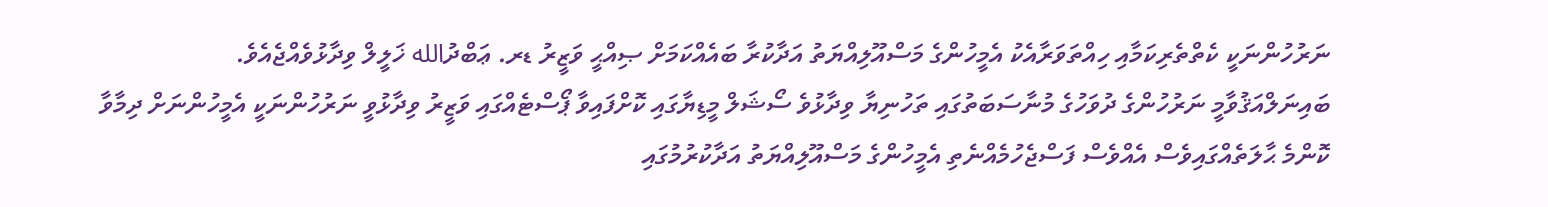ނަރުހުންނަކީ ކެތްތެރިކަމާއި ހިއްތަވަރާއެކު އެމީހުންގެ މަސްއޫލިއްޔަތު އަދާކުރާ ބައެއްކަމަށް ޞިއްޙީ ވަޒީރު ޑރ. ޢަބްދުالله ޚަލީލް ވިދާޅުވެއްޖެއެވެ.
ބައިނަލްއަޤުވާމީ ނަރުހުންގެ ދުވަހުގެ މުނާސަބަތުގައި ތަހުނިޔާ ވިދާޅުވެ ސޯޝަލް މީޑިޔާގައި ކޮށްފައިވާ ޕޯސްޓެއްގައި ވަޒީރު ވިދާޅުވީ ނަރުހުންނަކީ އެމީހުންނަށް ދިމާވާ ކޮންމެ ޙާލަތެއްގައިވެސް އެއްވެސް ފަސްޖެހުމެއްނެތި އެމީހުންގެ މަސްއޫލިއްޔަތު އަދާކުރުމުގައި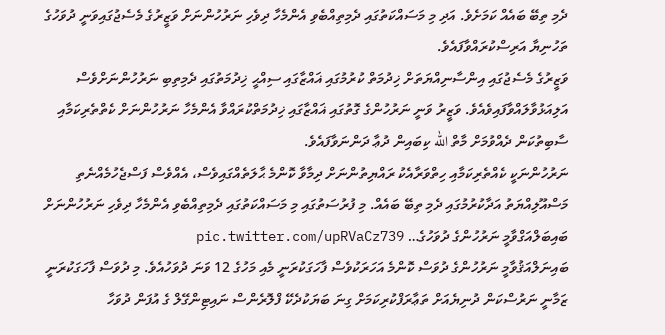ދެމި ތިބޭ ބައެއް ކަމަށެވެ. އަދި މި މަސައްކަތުގައި ދެމިތިއްބެވި އެންމެހާ ދިވެހި ނަރުހުންނަށް ވަޒީރުގެ މެސެޖުގައިވަނީ ދުވަހުގެ ތަހުނިޔާ އަރިސްކުރައްވާފައެވެ.
ވަޒީރުގެ މެސެޖުގައި އިންސާނިއްޔަތަށް ޚިދުމަތް ކުރުމުގައި ޣައްޒާގައި ސިއްޙީ ޚިދުމަތުގައި ދެމިތިބި ނަރުހުންނަށްވެސް އަލިއަޅުވާލައްވާފައިވެއެވެ. ވަޒީރު ވަނީ ނަރުހުންގެ ގޮތުގައި ޣައްޒާގައި ޚިދުމަތްކުރައްވާ އެންމެހާ ނަރުހުންނަށް ކެތްތެރިކަމާއި ސާބިތުކަން ދެއްވުމަށް މާތް الله ކިބައިން ދުޢާ ދަންނަވާފައެވެ.
ނަރުހުންނަކީ ކެއްތެރިކަމާއި ހިތްވަރާއެކު ރައްޔިތުންނަށް ދިމާވާ ކޮންމެ ޙާލަތެއްގައިވެސް، އެއްވެސް ފަސްޖެހުމެއްނެތި މަސްއޫލިއްޔަތު އަދާކުރުމުގައި ދެމި ތިބޭ ބައެއް. މި ފުރުސަތުގައި މި މަސައްކަތުގައި ދެމިތިއްބެވި އެންމެހާ ދިވެހި ނަރުހުންނަށް ބައިބަލްއަގްވާމީ ނަރުހުންގެ ދުވަހުގެ… pic.twitter.com/upRVaCz739
ބައިނަލްއަޤުވާމީ ނަރުހުންގެ ދުވަސް ކޮންމެ އަހަރަކުވެސް ފާހަގަކުރަނީ މެއި މަހުގެ 12 ވަނަ ދުވަހުއެވެ. މި ދުވަސް ފާހަގަކުރަނީ ޒަމާނީ ނަރުސްކަން ދުނިޔެއަށް ތަޢާރަފްކުރިކަމަށް ގިނަ ބަޔަކުދެކޭ ފްލޮރެންސް ނައިޓިންގޭލް ގެ އުފަން ދުވަހާ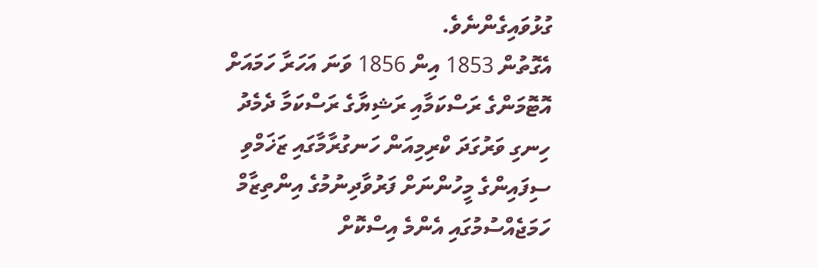ގުޅުވައިގެންނެވެ.
އެގޮތުން 1853 އިން 1856 ވަނަ އަހަރާ ހަމައަށް އޮޓޮމަންގެ ރަސްކަމާއި ރަޝިޔާގެ ރަސްކަމާ ދެމެދު ހިނގި ވަރުގަދަ ކްރިމިއަން ހަނގުރާމާގައި ޒަޚަމްވި ސިފައިންގެ މީހުންނަށް ފަރުވާދިނުމުގެ އިންތިޒާމް ހަމަޖެއްސުމުގައި އެންމެ އިސްކޮށް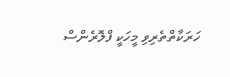ހަރަކާތްތެރިވި މީހަކީ ފްލޮރެންސް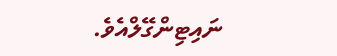ނައިޓިންގޭލްއެވެ.